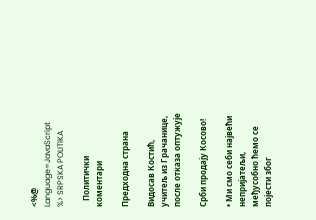<%@ Language=JavaScript %> SRPSKA POLITIKA

   Политички коментари

Предходна страна

Видосав Костић, учитељ из Грачанице, после отказа оптужује

Срби продају Косово!

• Ми смо себи највећи непријатељи, међусобно ћемо се појести због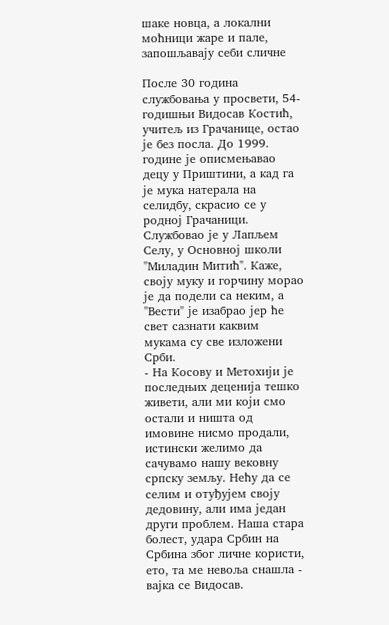шаке новца, а локални моћници жаре и пале, запошљавају себи сличне

После 30 година службовања у просвети, 54-годишњи Видосав Костић, учитељ из Грачанице, остао је без посла. До 1999. године је описмењавао децу у Приштини, а кад га је мука натерала на селидбу, скрасио се у родној Грачаници. Службовао је у Лапљем Селу, у Основној школи "Миладин Митић". Каже, своју муку и горчину морао је да подели са неким, а "Вести" је изабрао јер ће свет сазнати каквим мукама су све изложени Срби.
- На Косову и Метохији је последњих деценија тешко живети, али ми који смо остали и ништа од имовине нисмо продали, истински желимо да сачувамо нашу вековну српску земљу. Нећу да се селим и отуђујем своју дедовину, али има један други проблем. Наша стара болест, удара Србин на Србина због личне користи, ето, та ме невоља снашла - вајка се Видосав.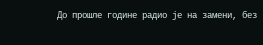До прошле године радио је на замени, без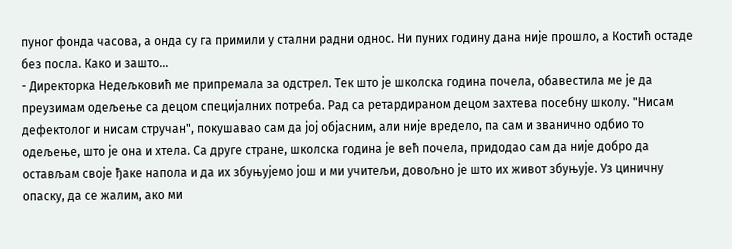пуног фонда часова, а онда су га примили у стални радни однос. Ни пуних годину дана није прошло, а Костић остаде без посла. Како и зашто...
- Директорка Недељковић ме припремала за одстрел. Тек што је школска година почела, обавестила ме је да преузимам одељење са децом специјалних потреба. Рад са ретардираном децом захтева посебну школу. "Нисам дефектолог и нисам стручан", покушавао сам да јој објасним, али није вредело, па сам и званично одбио то одељење, што је она и хтела. Са друге стране, школска година је већ почела, придодао сам да није добро да остављам своје ђаке напола и да их збуњујемо још и ми учитељи, довољно је што их живот збуњује. Уз циничну опаску, да се жалим, ако ми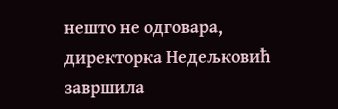нешто не одговара, директорка Недељковић завршила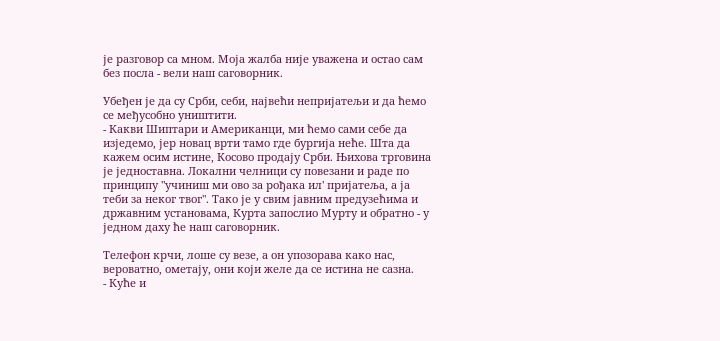је разговор са мном. Моја жалба није уважена и остао сам без посла - вели наш саговорник.

Убеђен је да су Срби, себи, највећи непријатељи и да ћемо се међусобно уништити.
- Какви Шиптари и Американци, ми ћемо сами себе да изједемо, јер новац врти тамо где бургија неће. Шта да кажем осим истине, Косово продају Срби. Њихова трговина је једноставна. Локални челници су повезани и раде по принципу "учиниш ми ово за рођака ил' пријатеља, а ја теби за неког твог". Тако је у свим јавним предузећима и државним установама, Курта запослио Мурту и обратно - у једном даху ће наш саговорник.

Телефон крчи, лоше су везе, а он упозорава како нас, вероватно, ометају, они који желе да се истина не сазна.
- Куће и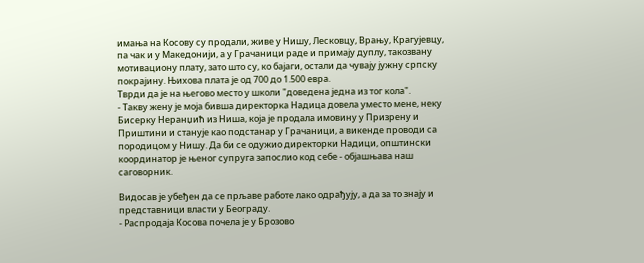имања на Косову су продали, живе у Нишу, Лесковцу, Врању, Крагујевцу, па чак и у Македонији, а у Грачаници раде и примају дуплу, такозвану мотивациону плату, зато што су, ко бајаги, остали да чувају јужну српску покрајину. Њихова плата је од 700 до 1.500 евра.
Тврди да је на његово место у школи "доведена једна из тог кола".
- Такву жену је моја бивша директорка Надица довела уместо мене, неку Бисерку Неранџић из Ниша, која је продала имовину у Призрену и Приштини и станује као подстанар у Грачаници, а викенде проводи са породицом у Нишу. Да би се одужио директорки Надици, општински координатор је њеног супруга запослио код себе - објашњава наш саговорник.

Видосав је убеђен да се прљаве работе лако одрађују, а да за то знају и представници власти у Београду.
- Распродаја Косова почела је у Брозово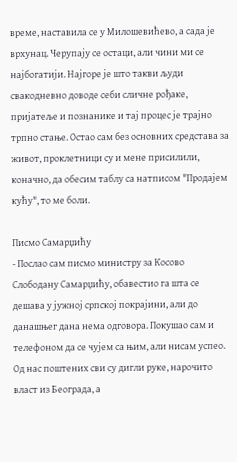време, наставила се у Милошевићево, а сада је врхунац. Черупају се остаци, али чини ми се најбогатији. Најгоре је што такви људи свакодневно доводе себи сличне рођаке, пријатеље и познанике и тај процес је трајно трпно стање. Остао сам без основних средстава за живот, проклетници су и мене присилили, коначно, да обесим таблу са натписом "Продајем кућу", то ме боли.

Писмо Самарџићу
- Послао сам писмо министру за Косово Слободану Самарџићу, обавестио га шта се дешава у јужној српској покрајини, али до данашњег дана нема одговора. Покушао сам и телефоном да се чујем са њим, али нисам успео. Од нас поштених сви су дигли руке, нарочито власт из Београда, а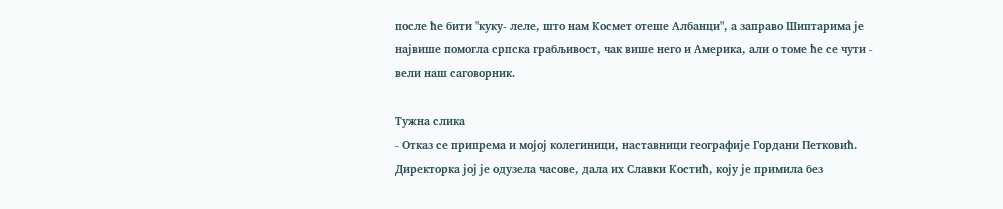после ће бити "куку- леле, што нам Космет отеше Албанци", а заправо Шиптарима је највише помогла српска грабљивост, чак више него и Америка, али о томе ће се чути - вели наш саговорник.

Тужна слика
- Отказ се припрема и мојој колегиници, наставници географије Гордани Петковић. Директорка јој је одузела часове, дала их Славки Костић, коју је примила без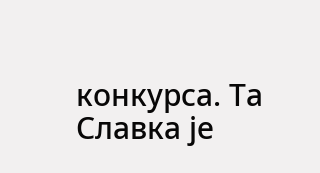конкурса. Та Славка је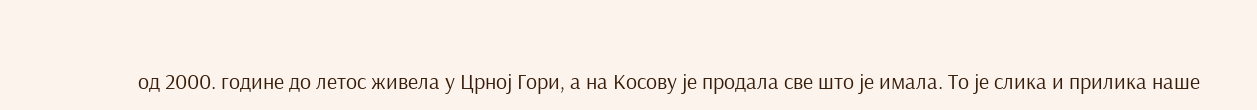од 2000. године до летос живела у Црној Гори, а на Косову је продала све што је имала. То је слика и прилика наше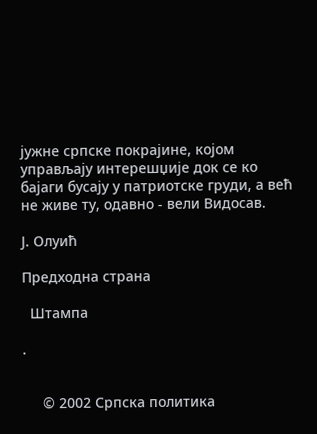јужне српске покрајине, којом управљају интерешџије док се ко бајаги бусају у патриотске груди, а већ не живе ту, одавно - вели Видосав.

Ј. Олуић

Предходна страна

  Штампа

.


     © 2002 Српска политика